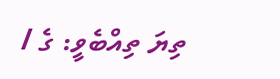ތިޔަ ތިއްބެވީ: ގެ /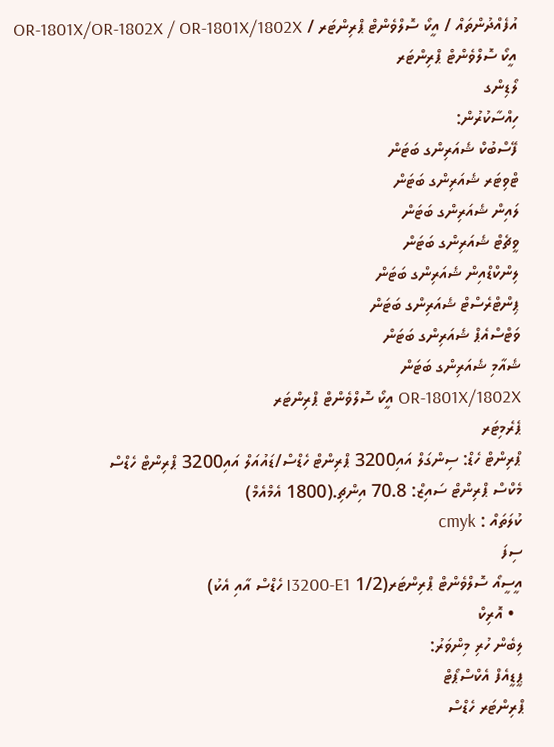އުފެއްދުންތައް / އީކޯ ސޮލްވެންޓް ޕްރިންޓަރ / OR-1801X/OR-1802X / OR-1801X/1802X އީކޯ ސޮލްވެންޓް ޕްރިންޓަރ
ލޯޑިންގ
ހިއްސާކުރުން:
ފޭސްބުކް ޝެއަރިންގ ބަޓަން
ޓްވިޓަރ ޝެއަރިންގ ބަޓަން
ލައިން ޝެއަރިންގ ބަޓަން
ވީޗެޓް ޝެއަރިންގ ބަޓަން
ލިންކްޑްއިން ޝެއަރިންގ ބަޓަން
ޕިންޓްރެސްޓް ޝެއަރިންގ ބަޓަން
ވަޓްސްއެޕް ޝެއަރިންގ ބަޓަން
ޝެއާމި ޝެއަރިންގ ބަޓަން
OR-1801X/1802X އީކޯ ސޮލްވެންޓް ޕްރިންޓަރ
ޕެރެމިޓަރ
ޕްރިންޓް ހެޑް: ސިންގަލް އައި3200 ޕްރިންޓް ހެޑްސް/ޑައުއަލް އައި3200 ޕްރިންޓް ހެޑްސް
މެކްސް ޕްރިންޓް ސައިޒް: 70.8 އިންޗި.(1800 އެމްއެމް)
ކުލަތައް : cmyk
ސިފަ
އީސީއޯ ސޮލްވެންޓް ޕްރިންޓަރ(1/2 I3200-E1 ހެޑްސް އާއި އެކު)
  • އޮރިކް
ލިބެން ހުރި މިންވަރު:
ޕީޑީއެފް އެކްސްޕޯޓް
ޕްރިންޓަރ ހެޑްސް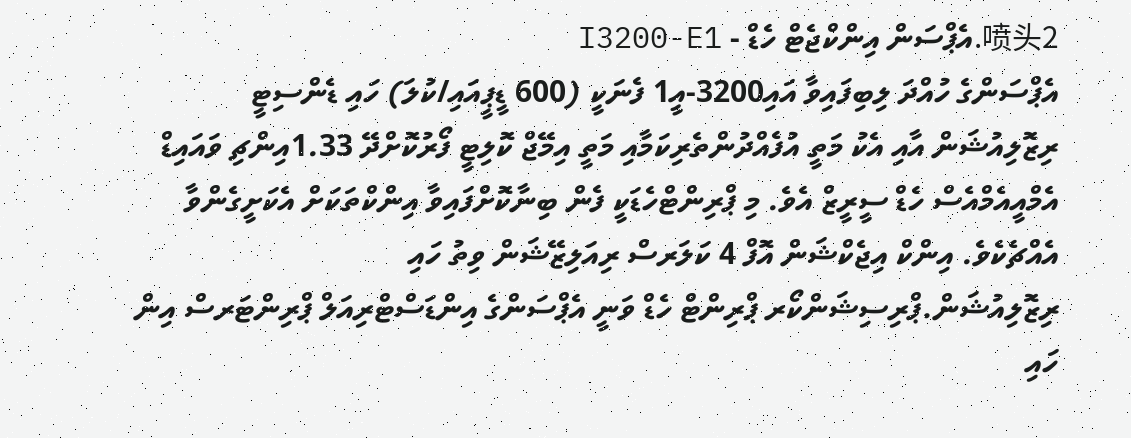喷头2.އެޕްސަން އިންކްޖެޓް ހެޑް - I3200-E1
އެޕްސަންގެ ހުއްދަ ލިބިފައިވާ އައި3200-އީ1 ފެނަކީ (600 ޑީޕީއައި/ކުލަ) ހައި ޑެންސިޓީ ރިޒޮލިއުޝަން އާއި އެކު މަތީ އުފެއްދުންތެރިކަމާއި މަތީ އިމޭޖް ކޮލިޓީ ފޯރުކޮށްދޭ 1.33އިންޗި ވައައިޑް އެމްއީއެމްއެސް ހެޑް ސީރީޒް އެވެ. މި ޕްރިންޓްހެޑަކީ ފެން ބިނާކޮށްފައިވާ އިންކްތަކަށް އެކަށީގެންވާ އެއްޗެކެވެ. އިންކް އިޖެކްޝަން އޮފް 4 ކަލަރސް ރިއަލިޒޭޝަން ވިތު ހައި ރިޒޮލިއުޝަން.ޕްރިސިޝަންކޯރ ޕްރިންޓް ހެޑް ވަނީ އެޕްސަންގެ އިންޑަސްޓްރިއަލް ޕްރިންޓަރސް އިން ހައި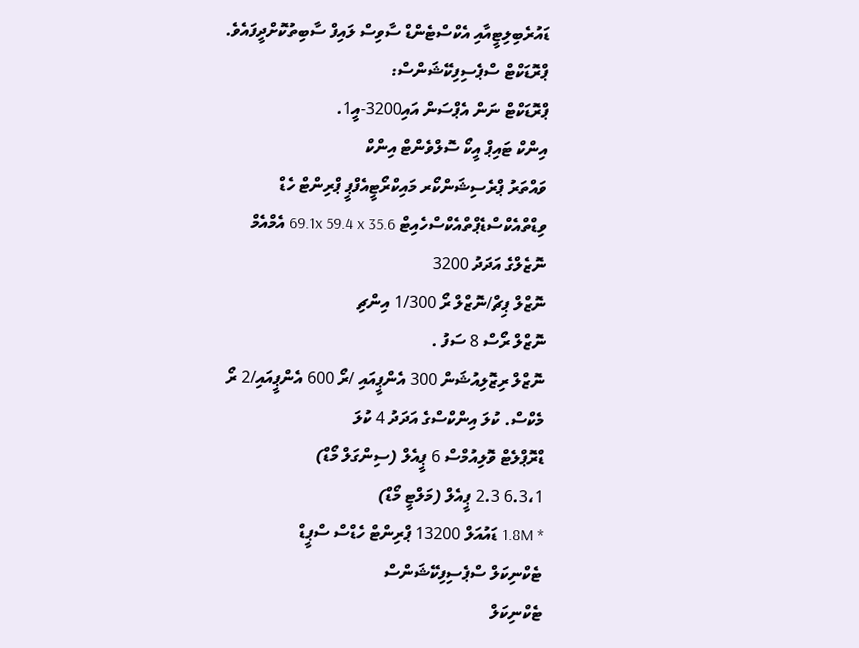ޑައުރެބިލިޓީއާއި އެކްސްޓެންޑް ސާވިސް ލައިފް ސާބިތުކޮށްދީފައެވެ.
ޕްރޮޑަކްޓް ސްޕެސިފިކޭޝަންސް:
ޕްރޮޑަކްޓް ނަން އެޕްސަން އައި3200-އީ1.
އިންކް ޓައިޕް އީކޯ ސޮލްވެންޓް އިންކް
ވައްތަރު ޕްރެސިޝަންކޯރ މައިކްރޯޓީއެފްޕީ ޕްރިންޓް ހެޑް
ވިޑްތްއެކްސްޑެޕްތްއެކްސްހެއިޓް 69.1x 59.4 x 35.6 އެމްއެމް
ނޮޒެލްގެ އަދަދު 3200
ނޮޒްލް ޕިޗް/ނޮޒްލް ރޯ 1/300 އިންޗި
ނޮޒްލް ރޯސް 8 ސަފު .
ނޮޒްލް ރިޒޮލިއުޝަން 300 އެންޕީއައި /ރޯ 600 އެންޕީއައި/2 ރޯ
މެކްސް. ކުލަ އިންކްސްގެ އަދަދު 4 ކުލަ
ޑްރޮޕްލެޓް ވޮލިއުމްސް 6 ޕީއެލް (ސިންގަލް މޯޑް)
6.3،1 2.3 ޕީއެލް (މަލްޓީ މޯޑް)
* 1.8M ޑައުއަލް 13200 ޕްރިންޓް ހެޑްސް ސްޕީޑް
ޓެކްނިކަލް ސްޕެސިފިކޭޝަންސް
ޓެކްނިކަލް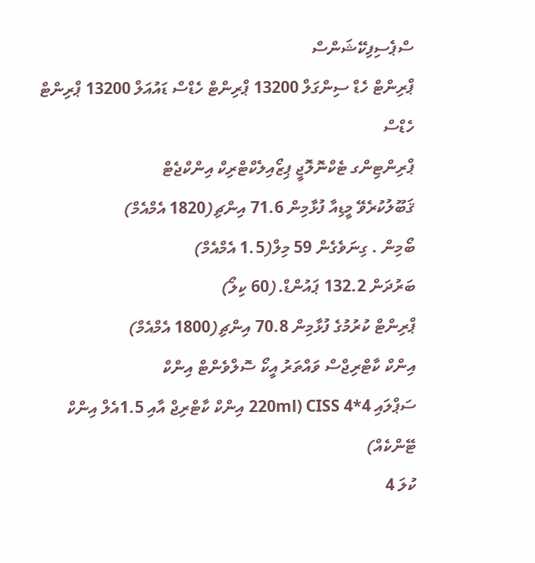ސްޕެސިފިކޭޝަންސް
ޕްރިންޓް ހެޑް ސިންގަލް 13200 ޕްރިންޓް ހެޑްސް ޑައުއަލް 13200 ޕްރިންޓް ހެޑްސް
ޕްރިންޓިންގ ޓެކްނޮލޮޖީ ޕިޒޯއިލެކްޓްރިކް އިންކްޖެޓް
ޤަބޫލުކުރެވޭ މީޑިއާ ފުޅާމިން 71.6 އިންޗި(1820 އެމްއެމް)
ބޯމިން . ގިނަވެގެން 59 މިލް(1.5 އެމްއެމް)
ބަރުދަން 132.2 ޕައުންޑް.(60 ކިލޯ)
ޕްރިންޓް ކުރުމުގެ ފުޅާމިން 70.8 އިންޗި(1800 އެމްއެމް)
އިންކް ކާޓްރިޖްސް ވައްތަރު އީކޯ ސޮލްވެންޓް އިންކް
ސަޕްލައި 4*4 CISS (220ml އިންކް ކާޓްރިޖް އާއި 1.5އެލް އިންކް ޓޭންކެއް)
ކުލަ 4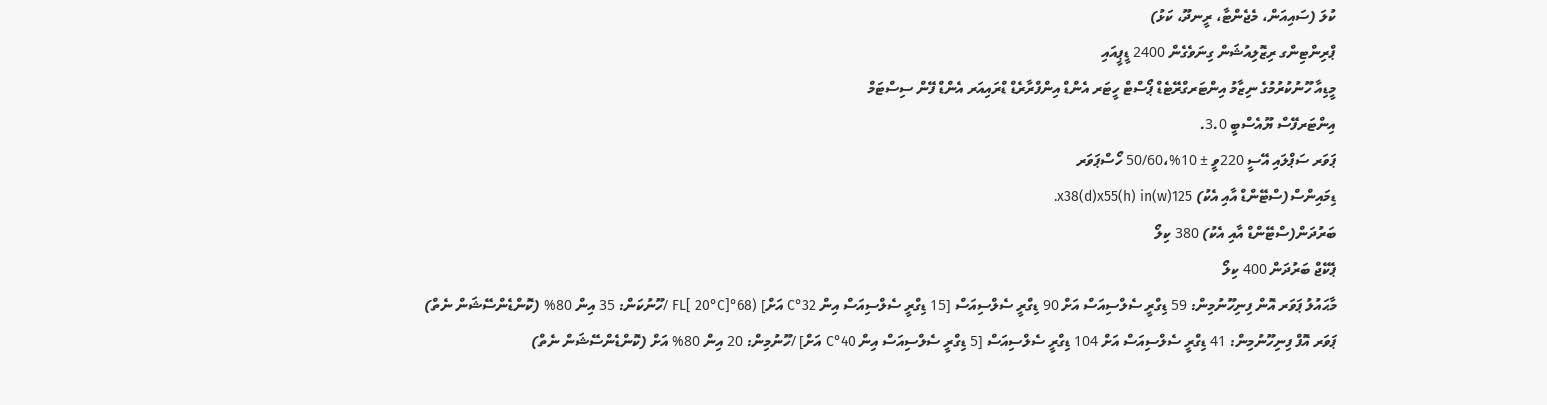ކުލަ (ސައިއަން، މެޖެންޓާ، ރީނދޫ، ކަޅު)
ޕްރިންޓިންގ ރިޒޮލިއުޝަން ގިނަވެގެން 2400 ޑީޕީއައި
މީޑިއާ ހޫނުކުރުމުގެ ނިޒާމު އިންޓަރގްރޭޓެޑް ޕޯސްޓް ހީޓަރ އެންޑް އިންފްރާރެޑް ޑްރައިއަރ އެންޑް ފޭން ސިސްޓަމް
އިންޓަރފޭސް ޔޫއެސްބީ 3.0.
ޕަވަރ ސަޕްލައި އޭސީ 220ވީ ± 10%،50/60 ހޯސްޕަވަރ
ޑިމައިންސް(ސްޓޭންޑް އާއި އެކު) 125(w)x38(d)x55(h) in.
ބަރުދަން(ސްޓޭންޑް އާއި އެކު) 380 ކިލޯ
ޕެކޭޖް ބަރުދަން 400 ކިލޯ
މާޙައުލު ޕަވަރ އޮން ފިނިހޫނުމިން: 59 ޑިގްރީ ސެލްސިއަސް އަށް 90 ޑިގްރީ ސެލްސިއަސް [15 ޑިގްރީ ސެލްސިއަސް އިން 32°C އަށް] (68°FL[ 20°C] /ހޫނުކަން: 35 އިން 80% (ކޮންޑެންސޭޝަން ނެތް)
ޕަވަރ އޮފް ފިނިހޫނުމިން: 41 ޑިގްރީ ސެލްސިއަސް އަށް 104 ޑިގްރީ ސެލްސިއަސް [5 ޑިގްރީ ސެލްސިއަސް އިން 40°C އަށް] /ހޫނުމިން: 20 އިން 80% އަށް (ކޮންޑެންސޭޝަން ނެތް)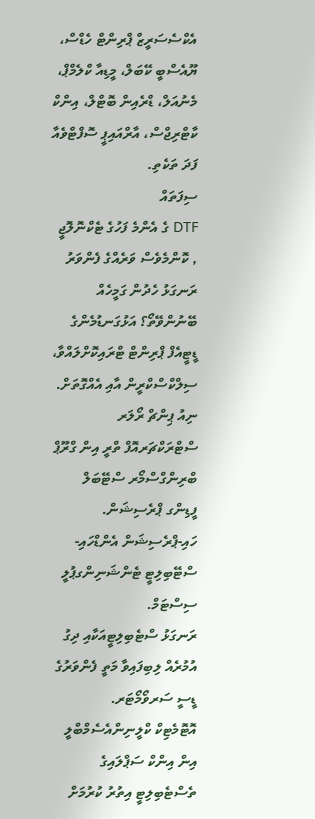އެކްސެސަރީޒް ޕްރިންޓް ހެޑްސް، ޔޫއެސްބީ ކޭބަލް، މީޑިއާ ކްލެމްޕް، މެނުއަލް، ޑްރެއިން ބޮޓްލް، އިންކް ކާޓްރިޖްސް، އާރްއައިޕީ ސޮފްޓްވެއާ ފަދަ ތަކެތި.
ސިފަތައް
DTF ގެ އެންމެ ފަހުގެ ޓެކްނޮލޮޖީ , ކޮންމެވެސް ވަރެއްގެ ފެންވަރު ރަނގަޅު ހެދުން ގަމީހެއް ބޭނުންވޭތޯ؟ އަޅުގަނޑުމެންގެ ޑީޓީއެފް ޕްރިންޓް ޓްރައިކޮށްލައްވާ، ސިލްކްސްކްރީން އާއި އެއްގޮތަށް.
ނިއު ޕިންޗް ރޯލަރ ސްޓްރަކްޗަރއޮފް ތްރީ އިން ގްރޫޕް ބްރިންގްސްމޯރ ސްޓޭބަލް ފީޑިންގ ޕްރެސިޝަން.
ހައި-ޕްރެސިޝަން އެންޑްހައި-ސްޓޭބިލިޓީ ޓެންޝަނިންގޕުލީ ސިސްޓަމް.
ރަނގަޅު ސްޓެބިލިޓީއަކާއި ދިގު އުމުރެއް ލިބިފައިވާ މަތީ ފެންވަރުގެ ޑީސީ ސަރވޯމޯޓަރ.
އޮޓޮމެޓިކް ކްލީނިންއެސެމްބްލީ އިން އިންކް ސަޕްލައިގެ ތެސްޓެބިލިޓީ އިތުރު ކުރުމަށް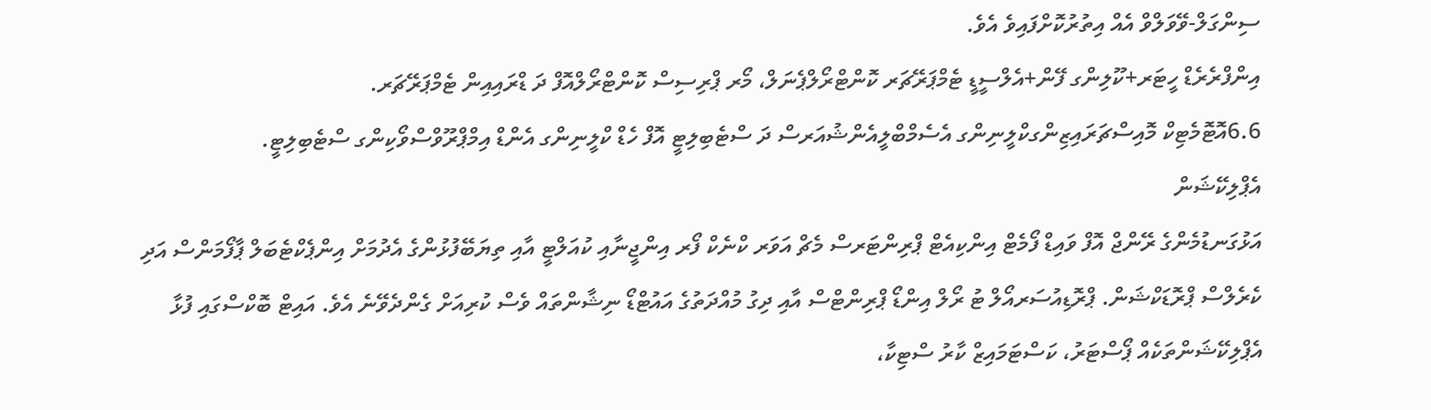ސިންގަލް-ވޭވަލްވް އެއް އިތުރުކޮށްފައިވެ އެވެ.
އިންފްރެރެޑް ހީޓަރ+ކޫލިންގ ފޭން+އެލްސީޑީ ޓެމްޕަރޭޗަރ ކޮންޓްރޯލްޕެނަލް، މޯރ ޕްރިސިސް ކޮންޓްރޯލްއޮފް ދަ ޑްރައިއިން ޓެމްޕަރޭޗަރ.
6.6އޮޓޮމެޓިކް މޮއިސްޗަރައިޒިންގކްލީނިންގ އެސެމްބްލީއެންޝުއަރސް ދަ ސްޓެބިލިޓީ އޮފް ހެޑް ކްލީނިންގ އެންޑް އިމްޕްރޫވްސްވޯކިންގ ސްޓެބިލިޓީ.
އެޕްލިކޭޝަން
އަޅުގަނޑުމެންގެ ރޭންޖް އޮފް ވައިޑް ފޯމެޓް އިންކިއެޓް ޕްރިންޓަރސް މެޗް އަވަރ ކްނެކް ފޯރ އިންޖީނާއި ކުއަލްޓީ އާއި ތިޔަބޭފުޅުންގެ އެދުމަށް އިންޕެކްޓެބަލް ޕާފޯމަންސް އަދި ކެރެލްސް ޕްރޮޑަކްޝަން. ޕްރޮޑިއުސަރއޯލް ޓު ރޯލް އިންޑޯ ޕްރިންޓްސް އާއި ދިގު މުއްދަތުގެ އައުޓްޑޯ ނިޝާންތައް ވެސް ކުރިއަށް ގެންދެވޭނެ އެވެ. އައިޓް ބޮކްސްގައި ފުޅާ އެޕްލިކޭޝަންތަކެއް ޕޯސްޓަރު، ކަސްޓަމައިޒް ކާރު ސްޓިކާ،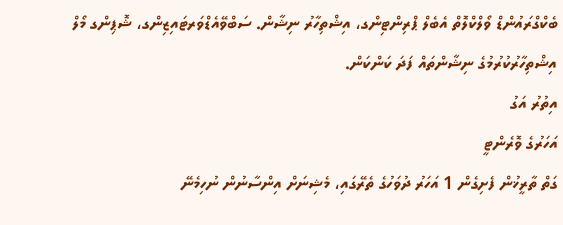ބެކްގްރައުންޑް ވޯލްކްލޮތް އެބެލް ޕްރިންޓިންގ، އިޝްތިހާރު ނިޝާން. ސަބްވޭއެޑްވަރޓައިޒިންގ، ޝޮޕިންގ މޯލް އިޝްތިހާރުކުރުމުގެ ނިޝާންތައް ފަދަ ކަންކަން.
އިތުރު އަގު
އަހަރުގެ ވޮރެންޓީ
ގަތް ތާރީޚުން ފެށިގެން 1 އަހަރު ދުވަހުގެ ތެރޭގައި، މެޝިނަށް އިންސާނުން ނުހިމެނޭ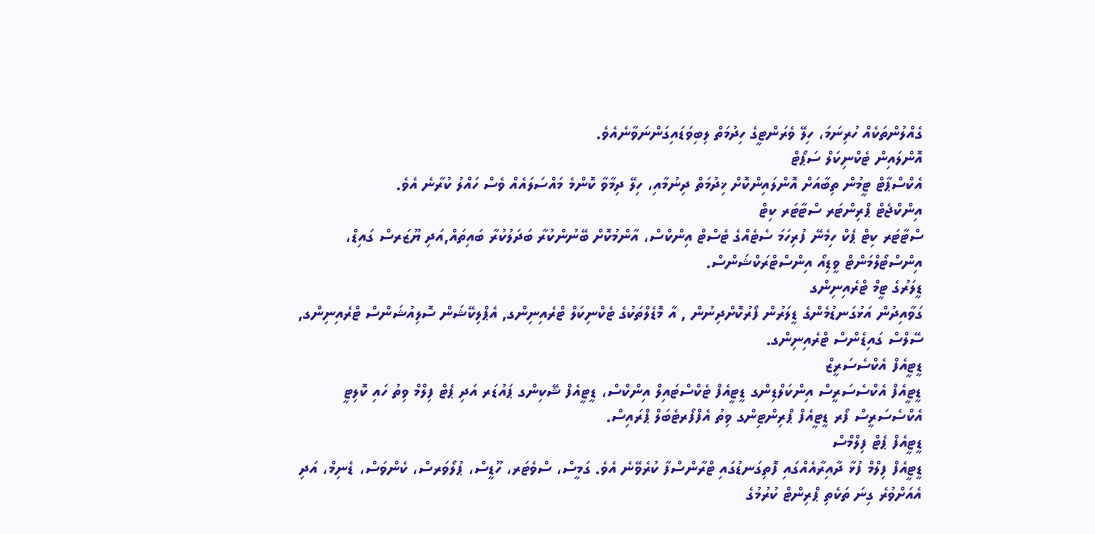ގެއްލުންތަކެއް ހުރިނަމަ، ހިލޭ ވެރަންޓީގެ ހިދުމަތް ލިބިވަޑައިގަންނަވާނެއެވެ.
އޮންލައިން ޓެކްނިކަލް ސަޕޯޓް
އެކްސްޕާޓް ޓީމުން ތިބާއަށް އޮންލައިންކޮށް ޚިދުމަތް ދިނުމާއި، ހިލޭ ދިމާވާ ކޮންމެ މައްސަލައެއް ވެސް ހައްލު ކުރާނެ އެވެ.
އިންކްޖެޓް ޕްރިންޓަރ ސްޓާޓަރ ކިޓް
ސްޓާޓަރ ކިޓް ޕެކް ހިމެނޭ ފުރިހަމަ ސެޓެއްގެ ޓެސްޓް އިންކްސް، އާންމުކޮށް ބޭނުންކުރާ ބަދަލުކުރާ ބައިތައް,އަދި ޔޫޒަރސް ގައިޑް، އިންސްޓޯލްމަންޓް ވީޑިއޯ އިންސްޓްރަކްޝަންސް.
ޑީލަރުގެ ޓީމް ޓްރެއިނިންގ
ގަވާއިދުން އަޅުގަނޑުމެންގެ ޑީލަރުން ފޯރުކޮށްދިނުން , އާ މޮޑެލްތަކުގެ ޓެކްނިކަލް ޓްރެއިނިންގ, އެޕްލިކޭޝަން ސޮލިއުޝަންސް ޓްރެއިނިންގ, ސޭލްސް ގައިޑެންސް ޓްރެއިނިންގ.
ޑީޓީއެފް އެކްސެސަރީޒް
ޑީޓީއެފް އެކްސެސަރީސް އިންކަލްޑިންގ ޑީޓީއެފް ޓެކްސްޓައިލް އިންކްސް، ޑީޓީއެފް ޝޭކިންގ ޕައުޑަރ އަދި ޕެޓް ފިލްމް ވިތު ހައި ކޮލިޓީ އެކްސެސަރީސް ފޯރ ޑީޓީއެފް ޕްރިންޓިންގ ވިތު އެފްފޯރޓެބަލް ޕްރައިސް.
ޑީޓީއެފް ޕެޓް ފިލްމްސް
ޑީޓީއެފް ފިލްމް ފުޅާ ދާއިރާއެއްގައި ފޮތިގަނޑުގައި ޓްރާންސްފާ ކުރެވޭނެ އެވެ. ގަމީސް، ސްވެޓަރ، ހޫޑީސް، ޕުލޯވަރސް، ކެންވަސް، ޑެނިމް، އަދި އެއަށްވުރެ ގިނަ ތަކެތި ޕްރިންޓް ކުރުމުގެ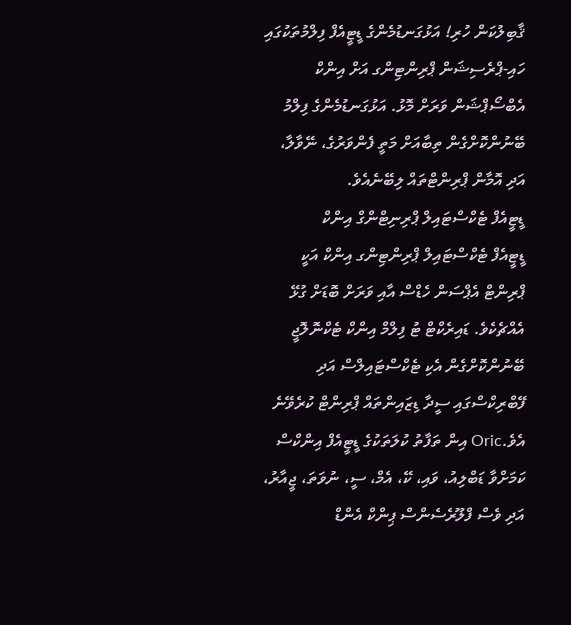ޤާބިލުކަން ހުރި! އަޅުގަނޑުމެންގެ ޑީޓީއެފް ފިލްމުތަކުގައި ހައި-ޕްރެސިޝަން ޕްރިންޓިންގ އަށް އިންކް އެބްސޯޕްޝަން ވަރަށް މޮޅު. އަޅުގަނޑުމެންގެ ފިލްމު ބޭނުންކޮށްގެން ތިބާއަށް މަތީ ފެންވަރުގެ، ނޭވާލާ، އަދި އޮމާން ޕްރިންޓްތައް ލިބޭނެއެވެ.
ޑީޓީއެފް ޓެކްސްޓައިލް ޕްރިނިޓްންގް އިންކް
ޑީޓީއެފް ޓެކްސްޓައިލް ޕްރިންޓިންގ އިންކް އަކީ ޕްރިންޓް އެޕްސަން ހެޑްސް އާއި ވަރަށް ބޮޑަށް ގުޅޭ އެއްޗެކެވެ. ޑައިރެކްޓް ޓު ފިލްމް އިންކް ޓެކްނޮލޮޖީ ބޭނުންކޮށްގެން އެކި ޓެކްސްޓައިލްސް އަދި ފޭބްރިކްސްގައި ސީދާ ޑިޒައިންތައް ޕްރިންޓް ކުރެވޭނެ އެވެ.Oric އިން ތަފާތު ކުލަތަކުގެ ޑީޓީއެފް އިންކްސް ކަމަށްވާ ޑަބްލިއު، ވައި، ކޭ، އެމް، ސީ، ނުވަތަ، ޖީއާރު، އަދި ވެސް ފްލޫރެސެންސް ޕިންކް އެންޑް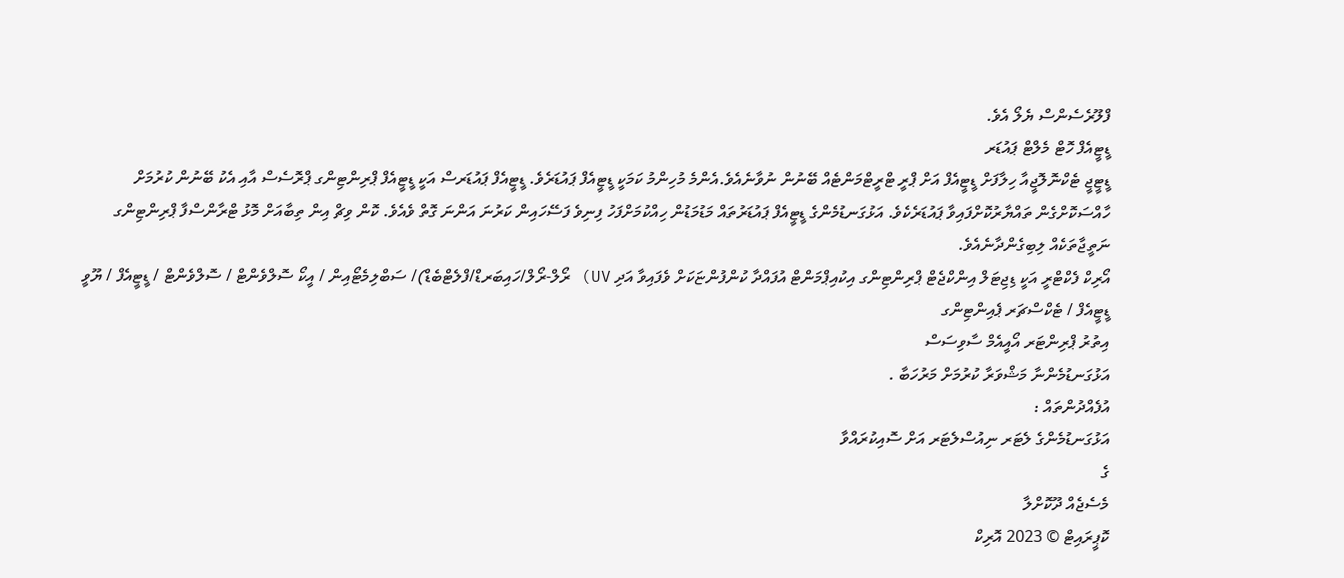ފްލޫރެސެންސް ޔެލޯ އެވެ.
ޑީޓީއެފް ހޮޓް މެލްޓް ޕައުޑަރ
ޑީޓީޖީ ޓެކްނޮލޮޖީއާ ހިލާފަށް ޑީޓީއެފް އަށް ޕްރީ ޓްރީޓްމަންޓެއް ބޭނުން ނުވާނެއެވެ.އެންމެ މުހިންމު ކަމަކީ ޑީޓީއެފް ޕައުޑަރެވެ. ޑީޓީއެފް ޕައުޑަރސް އަކީ ޑީޓީއެފް ޕްރިންޓިންގ ޕްރޮސެސް އާއި އެކު ބޭނުން ކުރުމަށް ހާއްސަކޮށްގެން ތައްޔާރުކޮށްފައިވާ ޕައުޑަރެކެވެ. އަޅުގަނޑުމެންގެ ޑީޓީއެފް ޕައުޑަރުތައް މަޑުމަޑުން ހިއްކުމަށްފަހު ފިނިވެ ފަސޭހައިން ކަރުނަ އަންނަ ގޮތް ވެއެވެ. ކޮން ވިޗް އިން ތިބާއަށް މޮޅު ޓްރާންސްފާ ޕްރިންޓިންގ ނަތީޖާތަކެއް ލިބިގެންދާނެއެވެ.
އޯރިކް ފެކްޓްރީ އަކީ ޑިޖިޓަލް އިންކްޖެޓް ޕްރިންޓިންގ އިކުއިޕްމަންޓް އުފައްދާ ކުންފުންޏަކަށް ވެފައިވާ އަދި UV) ރޯލް-ރޯލް/ހައިބަރޑް/ފްލެޓްބެޑް)/ ސަބްލިމެޓޯއިން / އީކޯ ސޮލްވެންޓް / ސޮލްވެންޓް / ޑީޓީއެފް / ޔޫވީ ޑީޓީއެފް / ޓެކްސްޗަރ ޕެއިންޓިންގ
އިތުރު ޕްރިންޓަރ އޯއީއެމް ސާވިސަސް
އަޅުގަނޑުމެންނާ މަޝްވަރާ ކުރުމަށް މަރުހަބާ .
އުފެއްދުންތައް :
އަޅުގަނޑުމެންގެ ލެޓަރ ނިއުސްލެޓަރ އަށް ސޮއިކުރައްވާ
ގެ
މެސެޖެއް ދޫކޮށްލާ
ކޮޕީރައިޓް © 2023 އޮރިކް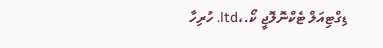ޑިގްޓިއަލް ޓެކްނޮލޮޖީ ކޯ.،ltd. ހުރިހާ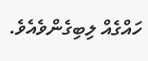ހައްގެއް ލިބިގެންވެއެވެ.